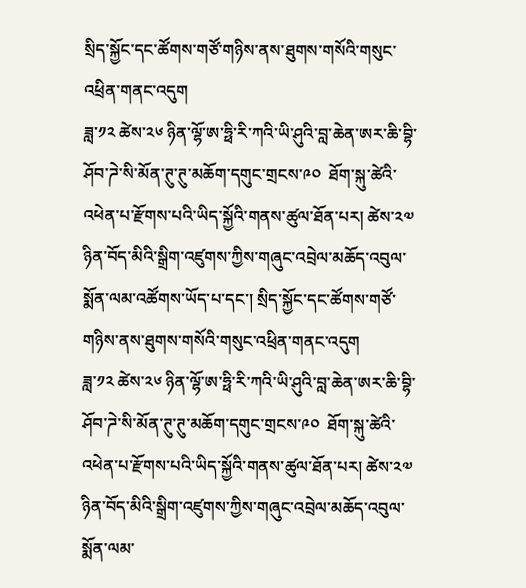སྲིད་སྐྱོང་དང་ཚོགས་གཙོ་གཉིས་ནས་ཐུགས་གསོའི་གསུང་འཕྲིན་གནང་འདུག
ཟླ་༡༢ ཚེས་༢༦ ཉིན་ལྷོ་ཨ་ཧྥི་རི་ཀའི་ཡི་ཤུའི་བླ་ཆེན་ཨར་ཆི་བྷི་ཤོབ་ཌེ་སི་མོན་ཊུ་ཊུ་མཆོག་དགུང་གྲངས་༩༠  ཐོག་སྐུ་ཚེའི་འཕེན་པ་རྫོགས་པའི་ཡིད་སྐྱོའི་གནས་ཚུལ་ཐོན་པར། ཚེས་༢༧ ཉིན་བོད་མིའི་སྒྲིག་འཛུགས་ཀྱིས་གཞུང་འབྲེལ་མཆོད་འབུལ་སྨོན་ལམ་འཚོགས་ཡོད་པ་དང་། སྲིད་སྐྱོང་དང་ཚོགས་གཙོ་གཉིས་ནས་ཐུགས་གསོའི་གསུང་འཕྲིན་གནང་འདུག
ཟླ་༡༢ ཚེས་༢༦ ཉིན་ལྷོ་ཨ་ཧྥི་རི་ཀའི་ཡི་ཤུའི་བླ་ཆེན་ཨར་ཆི་བྷི་ཤོབ་ཌེ་སི་མོན་ཊུ་ཊུ་མཆོག་དགུང་གྲངས་༩༠  ཐོག་སྐུ་ཚེའི་འཕེན་པ་རྫོགས་པའི་ཡིད་སྐྱོའི་གནས་ཚུལ་ཐོན་པར། ཚེས་༢༧ ཉིན་བོད་མིའི་སྒྲིག་འཛུགས་ཀྱིས་གཞུང་འབྲེལ་མཆོད་འབུལ་སྨོན་ལམ་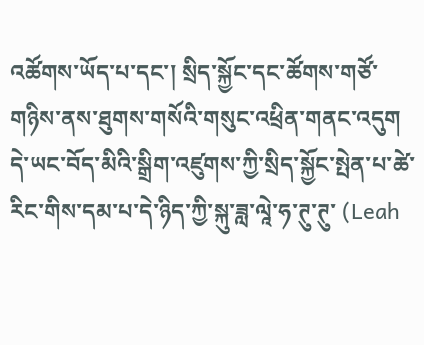འཚོགས་ཡོད་པ་དང་། སྲིད་སྐྱོང་དང་ཚོགས་གཙོ་གཉིས་ནས་ཐུགས་གསོའི་གསུང་འཕྲིན་གནང་འདུག
དེ་ཡང་བོད་མིའི་སྒྲིག་འཛུགས་ཀྱི་སྲིད་སྐྱོང་སྤེན་པ་ཚེ་རིང་གིས་དམ་པ་དེ་ཉིད་ཀྱི་སྐུ་ཟླ་ལཱེ་ཧ་ཊུ་ཊུ་ (Leah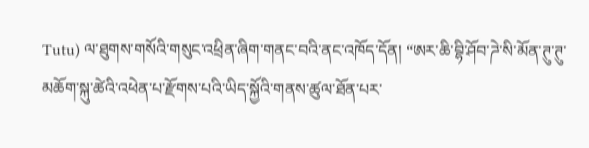Tutu) ལ་ཐུགས་གསོའི་གསུང་འཕྲིན་ཞིག་གནང་བའི་ནང་འཁོད་དོན། “ཨར་ཆི་བྷི་ཤོབ་ཌེ་སི་མོན་ཊུ་ཊུ་མཆོག་སྐུ་ཚེའི་འཕེན་པ་རྫོགས་པའི་ཡིད་སྐྱོའི་གནས་ཚུལ་ཐོན་པར་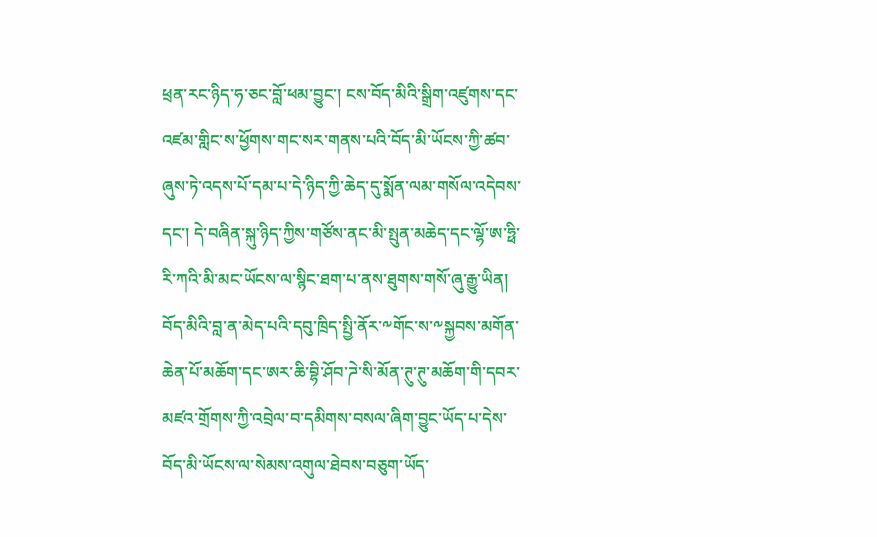ཕྲན་རང་ཉིད་ཧ་ཅང་བློ་ཕམ་བྱུང་། ངས་བོད་མིའི་སྒྲིག་འཛུགས་དང་འཛམ་གླིང་ས་ཕྱོགས་གང་སར་གནས་པའི་བོད་མི་ཡོངས་ཀྱི་ཚབ་ཞུས་ཏེ་འདས་པོ་དམ་པ་དེ་ཉིད་ཀྱི་ཆེད་དུ་སྨོན་ལམ་གསོལ་འདེབས་དང་། དེ་བཞིན་སྐུ་ཉིད་ཀྱིས་གཙོས་ནང་མི་སྤུན་མཆེད་དང་ལྷོ་ཨ་ཧྥི་རི་ཀའི་མི་མང་ཡོངས་ལ་སྙིང་ཐག་པ་ནས་ཐུགས་གསོ་ཞུ་རྒྱུ་ཡིན། བོད་མིའི་བླ་ན་མེད་པའི་དབུ་ཁྲིད་སྤྱི་ནོར་༸གོང་ས་༸སྐྱབས་མགོན་ཆེན་པོ་མཆོག་དང་ཨར་ཆི་བྷི་ཤོབ་ཌེ་སི་མོན་ཊུ་ཊུ་མཆོག་གི་དབར་མཛའ་གྲོགས་ཀྱི་འབྲེལ་བ་དམིགས་བསལ་ཞིག་བྱུང་ཡོད་པ་དེས་བོད་མི་ཡོངས་ལ་སེམས་འགུལ་ཐེབས་བཅུག་ཡོད་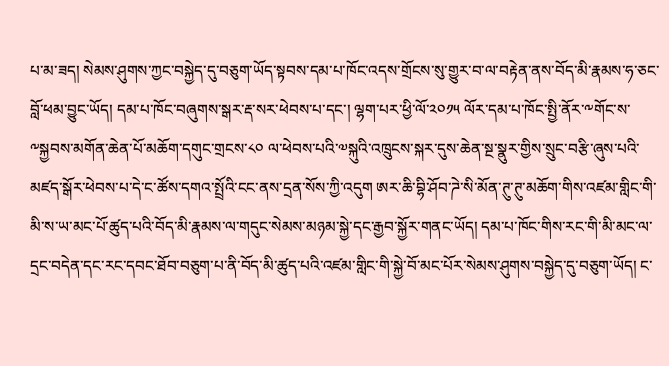པ་མ་ཟད། སེམས་ཤུགས་ཀྱང་བསྐྱེད་དུ་བཅུག་ཡོད་སྟབས་དམ་པ་ཁོང་འདས་གྲོངས་སུ་གྱུར་བ་ལ་བརྟེན་ནས་བོད་མི་རྣམས་ཧ་ཅང་བློ་ཕམ་བྱུང་ཡོད། དམ་པ་ཁོང་བཞུགས་སྒར་རྡ་སར་ཕེབས་པ་དང་། ལྷག་པར་ཕྱི་ལོ་༢༠༡༥ ལོར་དམ་པ་ཁོང་སྤྱི་ནོར་༸གོང་ས་༸སྐྱབས་མགོན་ཆེན་པོ་མཆོག་དགུང་གྲངས་༨༠ ལ་ཕེབས་པའི་༧སྐུའི་འཁྲུངས་སྐར་དུས་ཆེན་སྔ་སྣུར་གྱིས་སྲུང་བརྩི་ཞུས་པའི་མཛད་སྒོར་ཕེབས་པ་དེ་ང་ཚོས་དགའ་སྤྲོའི་ངང་ནས་དྲན་སོས་ཀྱི་འདུག ཨར་ཆི་བྷི་ཤོབ་ཌེ་སི་མོན་ཊུ་ཊུ་མཆོག་གིས་འཛམ་གླིང་གི་མི་ས་ཡ་མང་པོ་ཚུད་པའི་བོད་མི་རྣམས་ལ་གདུང་སེམས་མཉམ་སྐྱེ་དང་རྒྱབ་སྐྱོར་གནང་ཡོད། དམ་པ་ཁོང་གིས་རང་གི་མི་མང་ལ་དྲང་བདེན་དང་རང་དབང་ཐོབ་བཅུག་པ་ནི་བོད་མི་ཚུད་པའི་འཛམ་གླིང་གི་སྐྱེ་བོ་མང་པོར་སེམས་ཤུགས་བསྐྱེད་དུ་བཅུག་ཡོད། ང་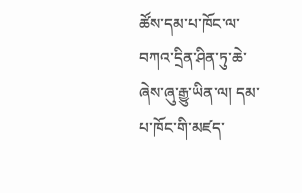ཚོས་དམ་པ་ཁོང་ལ་བཀའ་དྲིན་ཤིན་ཏུ་ཆེ་ཞེས་ཞུ་རྒྱུ་ཡིན་ལ། དམ་པ་ཁོང་གི་མཛད་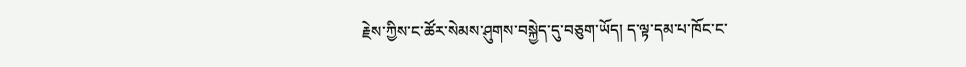རྗེས་ཀྱིས་ང་ཚོར་སེམས་ཤུགས་བསྐྱེད་དུ་བཅུག་ཡོད། ད་ལྟ་དམ་པ་ཁོང་ང་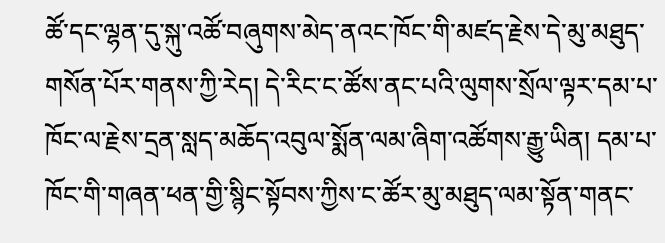ཚོ་དང་ལྷན་དུ་སྐུ་འཚོ་བཞུགས་མེད་ནའང་ཁོང་གི་མཛད་རྗེས་དེ་མུ་མཐུད་གསོན་པོར་གནས་ཀྱི་རེད། དེ་རིང་ང་ཚོས་ནང་པའི་ལུགས་སྲོལ་ལྟར་དམ་པ་ཁོང་ལ་རྗེས་དྲན་སླད་མཆོད་འབུལ་སྨོན་ལམ་ཞིག་འཚོགས་རྒྱུ་ཡིན། དམ་པ་ཁོང་གི་གཞན་ཕན་གྱི་སྙིང་སྟོབས་ཀྱིས་ང་ཚོར་མུ་མཐུད་ལམ་སྟོན་གནང་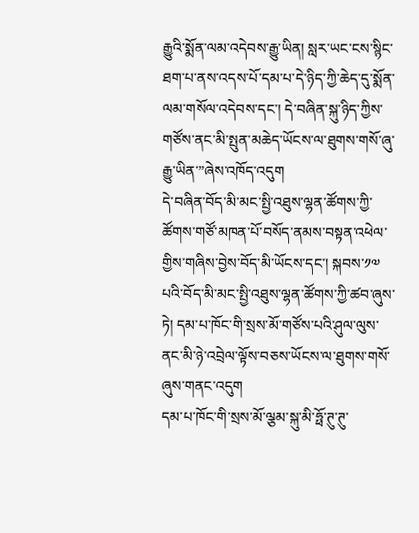རྒྱུའི་སྨོན་ལམ་འདེབས་རྒྱུ་ཡིན། སླར་ཡང་ངས་སྙིང་ཐག་པ་ནས་འདས་པོ་དམ་པ་དེ་ཉིད་ཀྱི་ཆེད་དུ་སྨོན་ལམ་གསོལ་འདེབས་དང་། དེ་བཞིན་སྐུ་ཉིད་ཀྱིས་གཙོས་ནང་མི་སྤུན་མཆེད་ཡོངས་ལ་ཐུགས་གསོ་ཞུ་རྒྱུ་ཡིན་”ཞེས་འཁོད་འདུག
དེ་བཞིན་བོད་མི་མང་སྤྱི་འཐུས་ལྷན་ཚོགས་ཀྱི་ཚོགས་གཙོ་མཁན་པོ་བསོད་ནམས་བསྟན་འཕེལ་གྱིས་གཞིས་བྱེས་བོད་མི་ཡོངས་དང་། སྐབས་༡༧ པའི་བོད་མི་མང་སྤྱི་འཐུས་ལྷན་ཚོགས་ཀྱི་ཚབ་ཞུས་ཏེ། དམ་པ་ཁོང་གི་སྲས་མོ་གཙོས་པའི་ཤུལ་ལུས་ནང་མི་ཉེ་འབྲེལ་ལྟོས་བཅས་ཡོངས་ལ་ཐུགས་གསོ་ཞུས་གནང་འདུག
དམ་པ་ཁོང་གི་སྲས་མོ་ལྕམ་སྐུ་མི་ཧྥོ་ཊུ་ཊུ་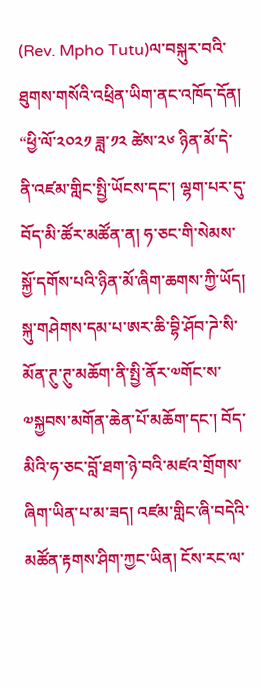(Rev. Mpho Tutu)ལ་བསྐུར་བའི་ཐུགས་གསོའི་འཕྲིན་ཡིག་ནང་འཁོད་དོན། “ཕྱི་ལོ་༢༠༢༡ ཟླ་༡༢ ཚེས་༢༦ ཉིན་མོ་དེ་ནི་འཛམ་གླིང་སྤྱི་ཡོངས་དང་། ལྷག་པར་དུ་བོད་མི་ཚོར་མཚོན་ན། ཧ་ཅང་གི་སེམས་སྐྱོ་དགོས་པའི་ཉིན་མོ་ཞིག་ཆགས་ཀྱི་ཡོད། སྐུ་གཤེགས་དམ་པ་ཨར་ཆི་བྷི་ཤོབ་ཌེ་སི་མོན་ཊུ་ཊུ་མཆོག་ནི་སྤྱི་ནོར་༧གོང་ས་༧སྐྱབས་མགོན་ཆེན་པོ་མཆོག་དང་། བོད་མིའི་ཧ་ཅང་བློ་ཐག་ཉེ་བའི་མཛའ་གྲོགས་ཞིག་ཡིན་པ་མ་ཟད། འཛམ་གླིང་ཞི་བདེའི་མཚོན་རྟགས་ཤིག་ཀྱང་ཡིན། ངོས་རང་ལ་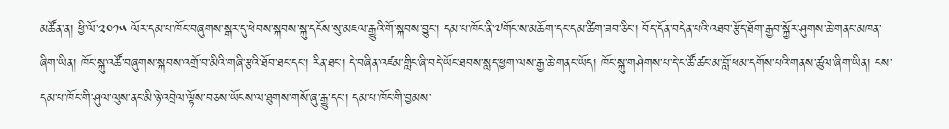མཚོན་ན། ཕྱི་ལོ་༢༠༡༥ ལོར་དམ་པ་ཁོང་བཞུགས་སྒར་དུ་ཕེབས་སྐབས་སྐུ་དངོས་སུ་མཇལ་རྒྱུའི་གོ་སྐབས་བྱུང་། དམ་པ་ཁོང་ནི་༧གོང་ས་མཆོག་དང་དམ་ཚིག་ཟབ་ཅིང་། བོད་དོན་བདེན་པའི་འཐབ་རྩོད་ཐོག་རྒྱབ་སྐྱོར་ཤུགས་ཆེ་གནང་མཁན་ཞིག་ཡིན། ཁོང་སྐུ་འཚོ་བཞུགས་སྐབས་འགྲོ་བ་མིའི་གཞི་རྩའི་ཐོབ་ཐང་དང་། རིན་ཐང་། དེ་བཞིན་འཛམ་གླིང་ཞི་བདེ་ཡོང་ཐབས་སླད་ཕྱག་ལས་རྒྱ་ཆེ་གནང་ཡོད། ཁོང་སྐུ་གཤེགས་པ་དེ་ང་ཚོ་ཚང་མ་བློ་ཕམ་དགོས་པའི་གནས་ཚུལ་ཞིག་ཡིན། ངས་དམ་པ་ཁོང་གི་ཤུལ་ལུས་ནང་མི་ཉེ་འབྲེལ་ལྟོས་བཅས་ཡོངས་ལ་ཐུགས་གསོ་ཞུ་རྒྱུ་དང་། དམ་པ་ཁོང་གི་བྱམས་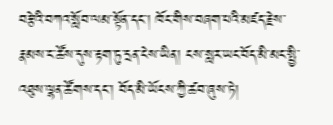བརྩེའི་བཀའ་སློབ་ལམ་སྟོན་དང་། ཁོང་གིས་བཞག་པའི་མཛད་རྗེས་རྣམས་ང་ཚོས་དུས་རྟག་ཏུ་དྲན་ངེས་ཡིན། ངས་སླར་ཡང་བོད་མི་མང་སྤྱི་འཐུས་ལྷན་ཚོགས་དང་། བོད་མི་ཡོངས་ཀྱི་ཚབ་ཞུས་ཏེ།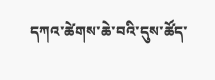དཀའ་ཚེགས་ཆེ་བའི་དུས་ཚོད་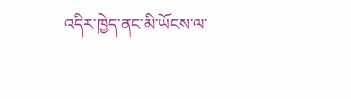འདིར་ཁྱེད་ནང་མི་ཡོངས་ལ་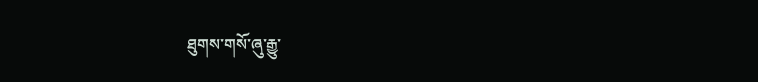ཐུགས་གསོ་ཞུ་རྒྱུ་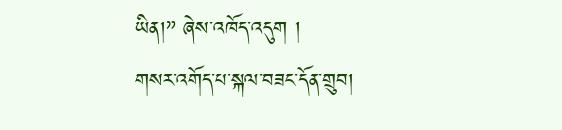ཡིན།” ཞེས་འཁོད་འདུག །
གསར་འགོད་པ་སྐལ་བཟང་དོན་གྲུབ།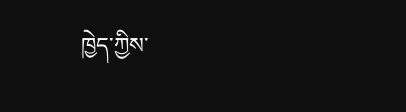ཁྱེད་ཀྱིས་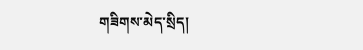གཟིགས་མེད་སྲིད།